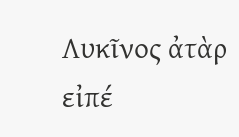Λυκῖνος ἀτὰρ εἰπέ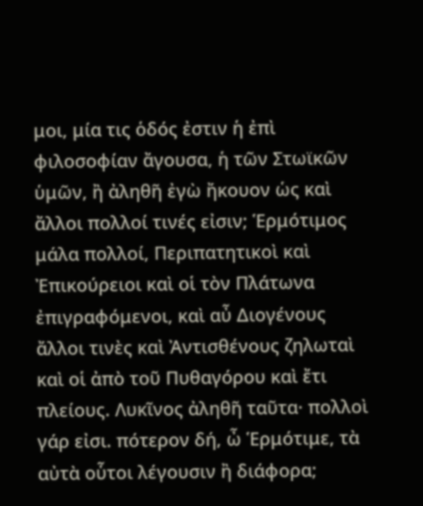μοι, μία τις ὁδός ἐστιν ἡ ἐπὶ φιλοσοφίαν ἄγουσα, ἡ τῶν Στωϊκῶν ὑμῶν, ἢ ἀληθῆ ἐγὼ ἤκουον ὡς καὶ ἄλλοι πολλοί τινές εἰσιν; Ἑρμότιμος μάλα πολλοί, Περιπατητικοὶ καὶ Ἐπικούρειοι καὶ οἱ τὸν Πλάτωνα ἐπιγραφόμενοι, καὶ αὖ Διογένους ἄλλοι τινὲς καὶ Ἀντισθένους ζηλωταὶ καὶ οἱ ἀπὸ τοῦ Πυθαγόρου καὶ ἔτι πλείους. Λυκῖνος ἀληθῆ ταῦτα· πολλοὶ γάρ εἰσι. πότερον δή, ὦ Ἑρμότιμε, τὰ αὐτὰ οὗτοι λέγουσιν ἢ διάφορα;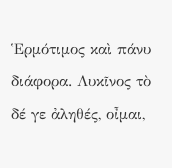Ἑρμότιμος καὶ πάνυ διάφορα. Λυκῖνος τὸ δέ γε ἀληθές, οἶμαι,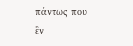πάντως που ἓν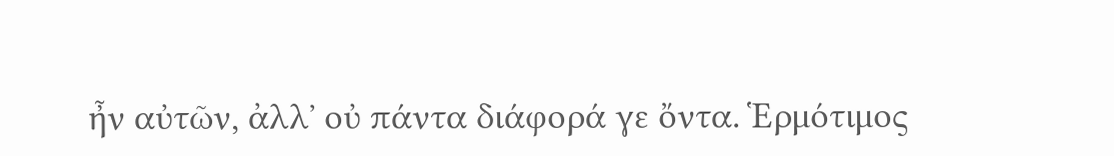ἦν αὐτῶν, ἀλλʼ οὐ πάντα διάφορά γε ὄντα. Ἑρμότιμος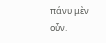πάνυ μὲν οὖν.